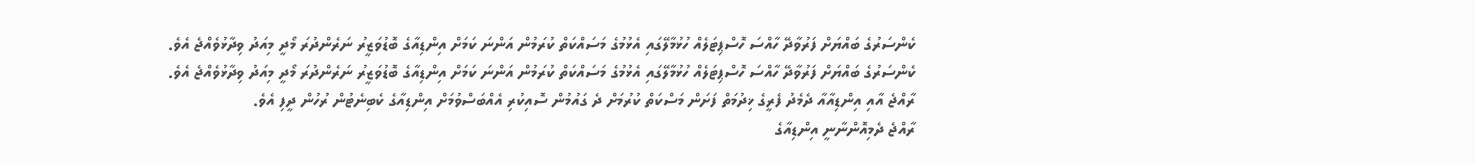ކެންސަރުގެ ބައްޔަށް ފަރުވާދޭ ހާއްސަ ހޮސްޕިޓަލެއް ހުޅުމާލޭގައި އެޅުމުގެ މަސައްކަތް ކުރަމުން އަންނަ ކަމަށް އިންޑިއާގެ ބޮޑުވަޒީރު ނަރެންދުރަ މޯދީ މިއަދު ވިދާޅުވެއްޖެ އެވެ.
ކެންސަރުގެ ބައްޔަށް ފަރުވާދޭ ހާއްސަ ހޮސްޕިޓަލެއް ހުޅުމާލޭގައި އެޅުމުގެ މަސައްކަތް ކުރަމުން އަންނަ ކަމަށް އިންޑިއާގެ ބޮޑުވަޒީރު ނަރެންދުރަ މޯދީ މިއަދު ވިދާޅުވެއްޖެ އެވެ.
ރާއްޖެ އާއި އިންޑިއާއާ ދެމެދު ފެރީގެ ޚިދުމަތް ފަށަން މަސްކަތް ކުރުމަށް ދެ ގައުމުން ސޮއިކުރި އެއްބަސްވުމަށް އިންޑިއާގެ ކެބިނެޓުން ރުހުން ދީފި އެވެ.
ރާއްޖެ ދެމިއޮންނާނީ އިންޑިއާގެ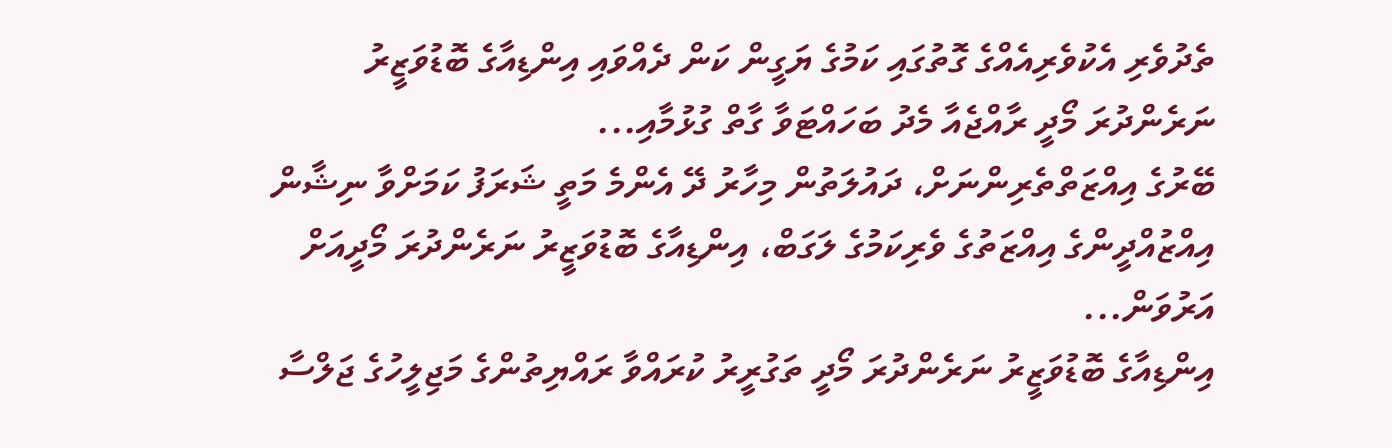ތެދުވެރި އެކުވެރިއެއްގެ ގޮތުގައި ކަމުގެ ޔަގީން ކަން ދެއްވައި އިންޑިއާގެ ބޮޑުވަޒީރު ނަރެންދުރަ މޯދީ ރާއްޖެއާ މެދު ބަހައްޓަވާ ގާތް ގުޅުމާއި...
ބޭރުގެ އިއްޒަތްތެރިންނަށް، ދައުލަތުން މިހާރު ދޭ އެންމެ މަތީ ޝަރަފު ކަމަށްވާ ނިޝާން އިއްޒުއްދީންގެ އިއްޒަތުގެ ވެރިކަމުގެ ލަގަބް، އިންޑިއާގެ ބޮޑުވަޒީރު ނަރެންދުރަ މޯދީއަށް އަރުވަން...
އިންޑިއާގެ ބޮޑުވަޒީރު ނަރެންދުރަ މޯދީ ތަގުރީރު ކުރައްވާ ރައްޔިތުންގެ މަޖިލީހުގެ ޖަލްސާ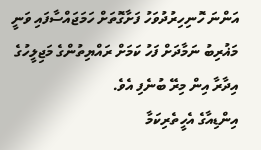އަންނަ ހޮނިހިރުދުވަހު ފަށާގޮތަށް ހަމަޖައްސާފައި ވަނީ މަޣުރިބު ނަމާދަށް ފަހު ކަމަށް ރައްޔިތުންގެ މަޖިލީހުގެ އިދާރާ އިން މިރޭ ބުނެފި އެވެ.
އިންޑިއާގެ އެހީތެރިކަމާ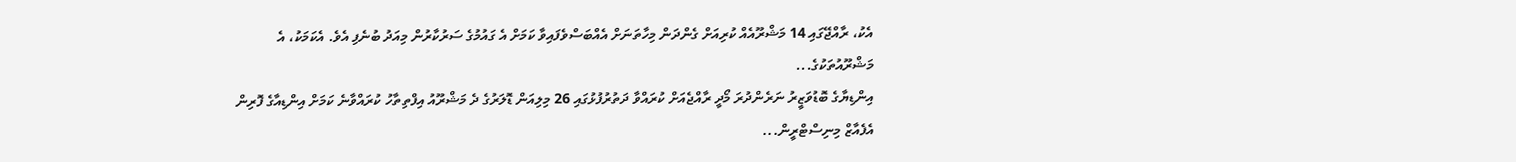އެކު، ރާއްޖޭގައި 14 މަޝްރޫއެއް ކުރިއަށް ގެންދަން މިހާތަނަށް އެއްބަސްވެފައިވާ ކަމަށް އެ ގައުމުގެ ސަރުކާރުން މިއަދު ބުނެފި އެވެ. އެކަމަކު، އެ މަޝްރޫއުތަކުގެ...
އިންޑިޔާގެ ބޮޑުވަޒީރު ނަރެންދުރަ މޯދީ ރާއްޖެއަށް ކުރައްވާ ދަތުރުފުޅުގައި 26 މިލިއަން ޑޮލަރުގެ ދެ މަޝްރޫއު އިފްތިތާހު ކުރައްވާނެ ކަމަށް އިންޑިއާގެ ފޮރިން އެފެއާޒް މިނިސްޓްރީން...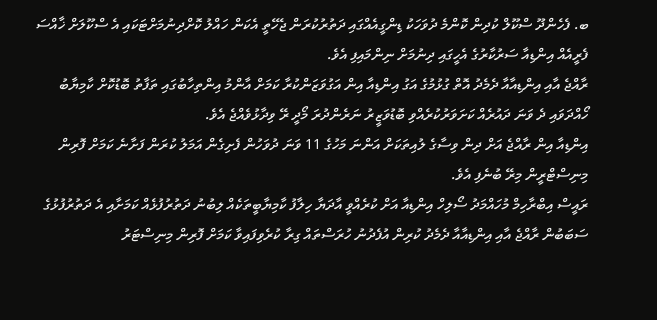ބ. ފެހެންދޫ ސްކޫލް ކުދިން ކޮންމެ ދުވަހަކު ޑިންގީއެއްގައި ދަތުރުކުރަން ޖެހޭތީ އެކަން ހައްލު ކޮށްދިނުމަށްޓަކައި އެ ސްކޫލަށް ޚާއްސަ ފެރީއެއް އިންޑިއާ ސަރުކާރުގެ އެހީގައި ދިނުމަށް ނިންމައިފި އެވެ.
ރާއްޖެ އާއި އިންޑިއާއާ ދެމެދު އޮތް ގުޅުމުގެ އަގު އިންޑިއާ އިން އަގުވަޒަންކުރާ ކަމަށް އާންމު އިންތިހާބުގައި ތަފާތު ބޮޑުކޮށް ކާމިޔާބު ހޯއްދަވައި ދެ ވަނަ ދައުރެއް ކަށަވަރުކުރެއްވި ބޮޑުވަޒީރު ނަރެންދުރަ މޯދީ ރޭ ވިދާޅުވެއްޖެ އެވެ.
އިންޑިއާ އިން ރާއްޖެ އަށް ދިން ވިސާގެ ލުއިތަކަށް އަންނަ މަހުގެ 11 ވަނަ ދުވަހުން ފެށިގެން އަމަލު ކުރަން ފަށާނެ ކަމަށް ފޮރިން މިނިސްޓްރީން މިރޭ ބުނެފި އެވެ.
ރައީސް އިބްރާހިމް މުހައްމަދު ސޯލިހް އިންޑިއާ އަށް ކުރެއްވީ އާދަޔާ ހިލާފު ކާމިޔާބީތަކެއް ލިބުނު ދަތުރުފުޅެއް ކަމަށާއި އެ ދަތުރުފުޅުގެ ސަބަބުން ރާއްޖެ އާއި އިންޑިއާއާ ދެމެދު ކުރިން އުފެދުނު ހުރަސްތައް ގިރާ ކުރެވިފައިވާ ކަމަށް ފޮރިން މިނިސްޓަރު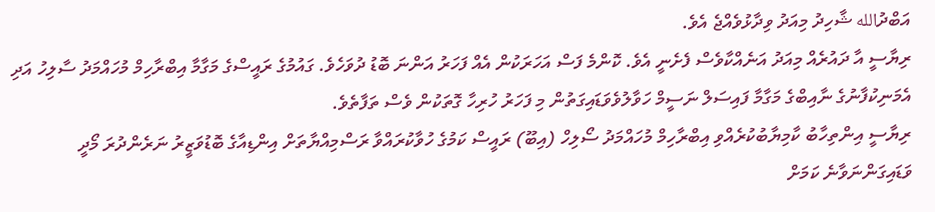އަބްދުالله ޝާހިދު މިއަދު ވިދާޅުވެއްޖެ އެވެ.
ރިޔާސީ އާ ދައުރެއް މިއަދު އަނެއްކާވެސް ފެށެނީ އެވެ. ކޮންމެ ފަސް އަހަރަކުން އެއް ފަހަރު އަންނަ ބޮޑު ދުވަހެވެ. ގައުމުގެ ރައީސްގެ މަގާމާ އިބްރާހިމް މުހައްމަދު ސާލިހު އަދި އެމަނިކުފާނުގެ ނާއިބްގެ މަގާމާ ފައިސަލް ނަސީމް ހަވާލުވެވަޑައިގަތުން މި ފަހަރު ހުރިހާ ގޮތަކުން ވެސް ތަފާތެވެ.
ރިޔާސީ އިންތިހާބު ކާމިޔާބުކުރެއްވި އިބްރާހިމް މުހައްމަދު ސޯލިހް (އިބޫ) ރައީސް ކަމުގެ ހުވާކުރައްވާ ރަސްމިއްޔާތަށް އިންޑިއާގެ ބޮޑުވަޒީރު ނަރެންދުރަ މޯދީ ވަޑައިގަންނަވާނެ ކަމަށް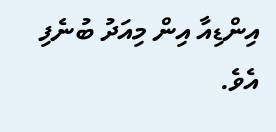އިންޑިއާ އިން މިއަދު ބުނެފި އެވެ.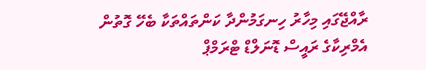ރާއްޖޭގައި މިހާރު ހިނގަމުންދާ ކަންތައްތަކާ ބެހޭ ގޮތުން އެމްރިކާގެ ރައީސް ޑޮނަލްޑް ޓްރަމްޕް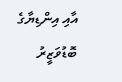އާއި އިންޑިޔާގެ ބޮޑުވަޒީރު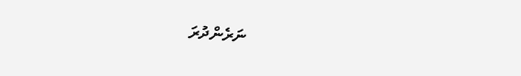ނަރެންދުރަ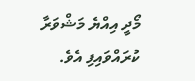މޯދީ އިއްޔެ މަޝްވަރާ ކުރައްވައިފި އެވެ.